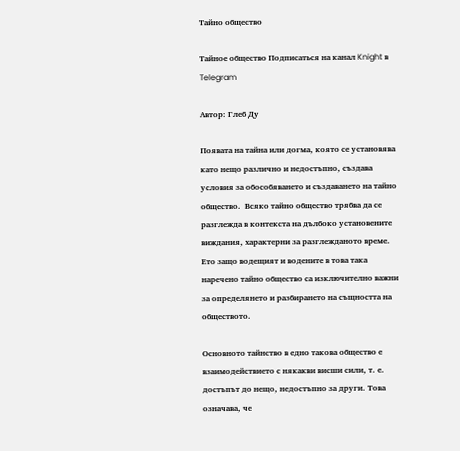Тайно общество

Тайное общество Подписаться на канал Knight в Telegram

Автор: Глеб Ду

Появата на тайна или догма, която се установява като нещо различно и недостъпно, създава условия за обособяването и създаването на тайно общество.  Всяко тайно общество трябва да се разглежда в контекста на дълбоко установените виждания, характерни за разглежданото време. Ето защо водещият и водените в това така наречено тайно общество са изключително важни за определянето и разбирането на същността на обществото.

Основното тайнство в едно такова общество е взаимодействието с някакви висши сили, т. е. достъпът до нещо, недостъпно за други. Това означава, че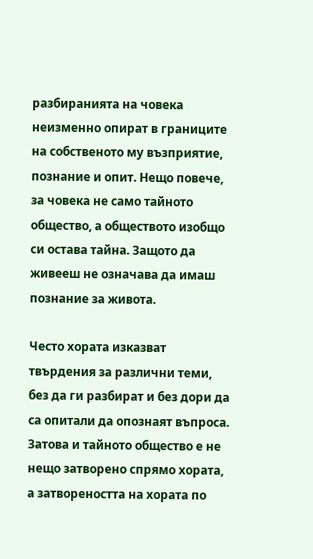разбиранията на човека неизменно опират в границите на собственото му възприятие, познание и опит. Нещо повече, за човека не само тайното общество, а обществото изобщо си остава тайна. Защото да живееш не означава да имаш познание за живота.

Често хората изказват твърдения за различни теми, без да ги разбират и без дори да са опитали да опознаят въпроса. Затова и тайното общество е не нещо затворено спрямо хората, а затвореността на хората по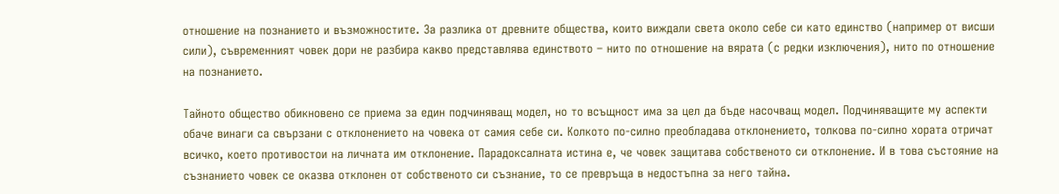отношение на познанието и възможностите. За разлика от древните общества, които виждали света около себе си като единство (например от висши сили), съвременният човек дори не разбира какво представлява единството – нито по отношение на вярата (с редки изключения), нито по отношение на познанието.

Тайното общество обикновено се приема за един подчиняващ модел, но то всъщност има за цел да бъде насочващ модел. Подчиняващите му аспекти обаче винаги са свързани с отклонението на човека от самия себе си. Колкото по-силно преобладава отклонението, толкова по-силно хората отричат всичко, което противостои на личната им отклонение. Парадоксалната истина е, че човек защитава собственото си отклонение. И в това състояние на съзнанието човек се оказва отклонен от собственото си съзнание, то се превръща в недостъпна за него тайна.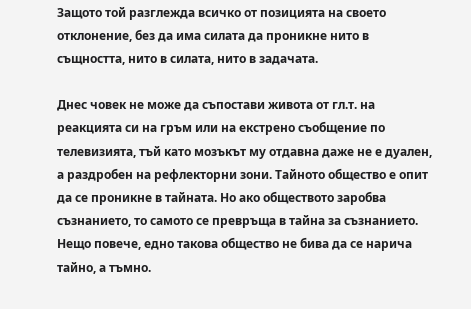Защото той разглежда всичко от позицията на своето отклонение, без да има силата да проникне нито в същността, нито в силата, нито в задачата.

Днес човек не може да съпостави живота от гл.т. на реакцията си на гръм или на екстрено съобщение по телевизията, тъй като мозъкът му отдавна даже не е дуален, а раздробен на рефлекторни зони. Тайното общество е опит да се проникне в тайната. Но ако обществото заробва съзнанието, то самото се превръща в тайна за съзнанието. Нещо повече, едно такова общество не бива да се нарича тайно, а тъмно.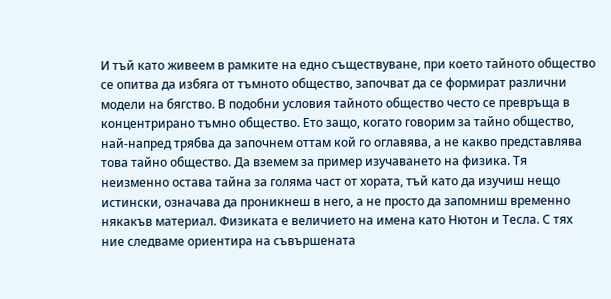И тъй като живеем в рамките на едно съществуване, при което тайното общество се опитва да избяга от тъмното общество, започват да се формират различни модели на бягство. В подобни условия тайното общество често се превръща в концентрирано тъмно общество. Ето защо, когато говорим за тайно общество, най-напред трябва да започнем оттам кой го оглавява, а не какво представлява това тайно общество. Да вземем за пример изучаването на физика. Тя неизменно остава тайна за голяма част от хората, тъй като да изучиш нещо истински, означава да проникнеш в него, а не просто да запомниш временно някакъв материал. Физиката е величието на имена като Нютон и Тесла. С тях ние следваме ориентира на съвършената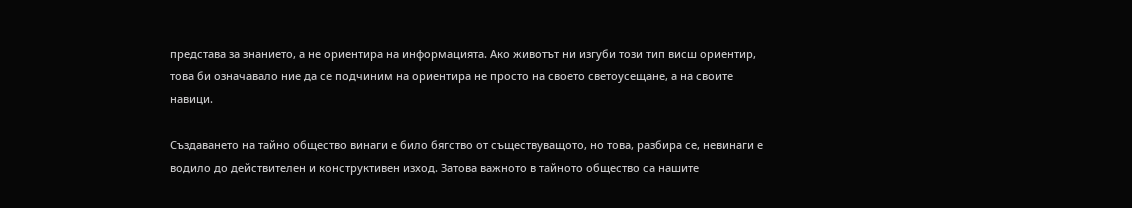представа за знанието, а не ориентира на информацията. Ако животът ни изгуби този тип висш ориентир, това би означавало ние да се подчиним на ориентира не просто на своето светоусещане, а на своите навици.

Създаването на тайно общество винаги е било бягство от съществуващото, но това, разбира се, невинаги е водило до действителен и конструктивен изход. Затова важното в тайното общество са нашите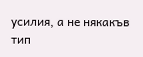усилия, а не някакъв тип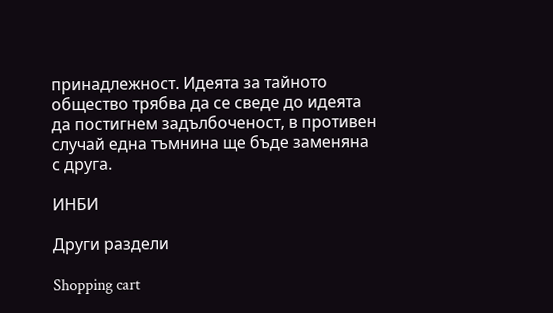принадлежност. Идеята за тайното общество трябва да се сведе до идеята да постигнем задълбоченост, в противен случай една тъмнина ще бъде заменяна с друга.

ИНБИ

Други раздели

Shopping cart